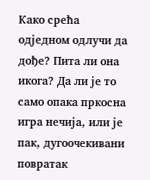Како срећа одједном одлучи да дође? Пита ли она икога? Да ли је то само опака пркосна игра нечија, или је пак, дугоочекивани повратак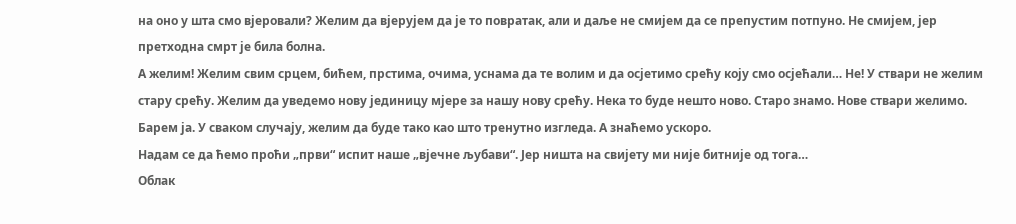на оно у шта смо вјеровали? Желим да вјерујем да је то повратак, али и даље не смијем да се препустим потпуно. Не смијем, јер претходна смрт је била болна.
А желим! Желим свим срцем, бићем, прстима, очима, уснама да те волим и да осјетимо срећу коју смо осјећали… Не! У ствари не желим стару срећу. Желим да уведемо нову јединицу мјере за нашу нову срећу. Нека то буде нешто ново. Старо знамо. Нове ствари желимо. Барем ја. У сваком случају, желим да буде тако као што тренутно изгледа. А знаћемо ускоро.
Надам се да ћемо проћи „први“ испит наше „вјечне љубави“. Јер ништа на свијету ми није битније од тога…
Облак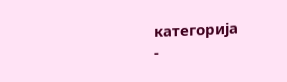категорија
-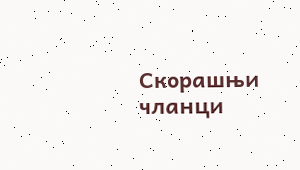Скорашњи чланци